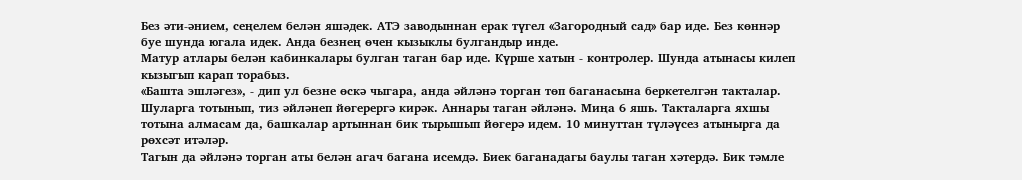Без әти-әнием, сеңелем белән яшәдек. АТЭ заводыннан ерак түгел «Загородный сад» бар иде. Без көннәр буе шунда югала идек. Анда безнең өчен кызыклы булгандыр инде.
Матур атлары белән кабинкалары булган таган бар иде. Күрше хатын - контролер. Шунда атынасы килеп кызыгып карап торабыз.
«Башта эшләгез», - дип ул безне өскә чыгара, анда әйләнә торган төп баганасына беркетелгән такталар. Шуларга тотынып, тиз әйләнеп йөгерергә кирәк. Аннары таган әйләнә. Миңа 6 яшь. Такталарга яхшы тотына алмасам да, башкалар артыннан бик тырышып йөгерә идем. 10 минуттан түләүсез атынырга да рөхсәт итәләр.
Тагын да әйләнә торган аты белән агач багана исемдә. Биек баганадагы баулы таган хәтердә. Бик тәмле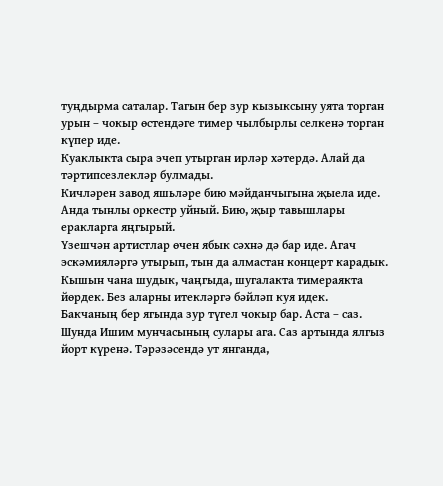туңдырма саталар. Тагын бер зур кызыксыну уята торган урын – чокыр өстендәге тимер чылбырлы селкенә торган күпер иде.
Куаклыкта сыра эчеп утырган ирләр хәтердә. Алай да тәртипсезлекләр булмады.
Кичләрен завод яшьләре бию мәйданчыгына җыела иде. Анда тынлы оркестр уйный. Бию, җыр тавышлары еракларга яңгырый.
Үзешчән артистлар өчен ябык сәхнә дә бар иде. Агач эскәмияләргә утырып, тын да алмастан концерт карадык.
Кышын чана шудык, чаңгыда, шугалакта тимераякта йөрдек. Без аларны итекләргә бәйләп куя идек.
Бакчаның бер ягында зур түгел чокыр бар. Аста – саз. Шунда Ишим мунчасының сулары ага. Саз артында ялгыз йорт күренә. Тәрәзәсендә ут янганда,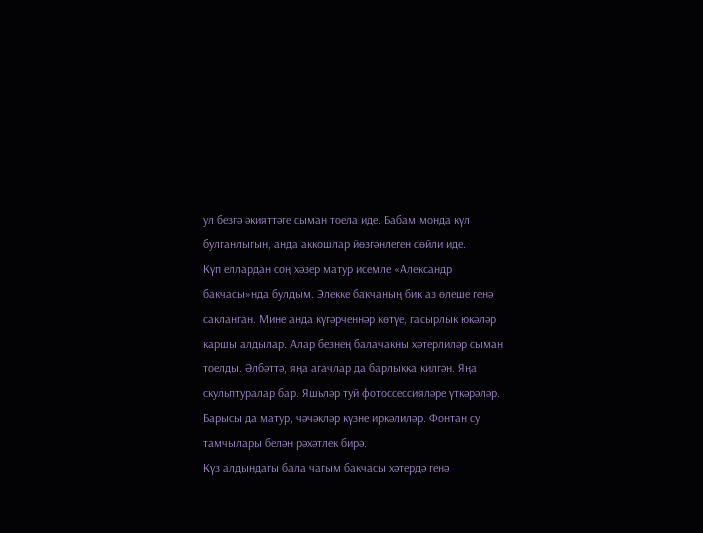ул безгә әкияттәге сыман тоела иде. Бабам монда күл булганлыгын, анда аккошлар йөзгәнлеген сөйли иде.
Күп еллардан соң хәзер матур исемле «Александр бакчасы»нда булдым. Элекке бакчаның бик аз өлеше генә сакланган. Мине анда күгәрченнәр көтүе, гасырлык юкәләр каршы алдылар. Алар безнең балачакны хәтерлиләр сыман тоелды. Әлбәттә, яңа агачлар да барлыкка килгән. Яңа скульптуралар бар. Яшьләр туй фотоссессияләре үткәрәләр. Барысы да матур, чәчәкләр күзне иркәлиләр. Фонтан су тамчылары белән рәхәтлек бирә.
Күз алдындагы бала чагым бакчасы хәтердә генә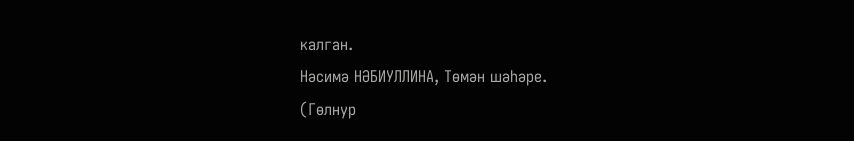калган.
Нәсимә НӘБИУЛЛИНА, Төмән шәһәре.
(Гөлнур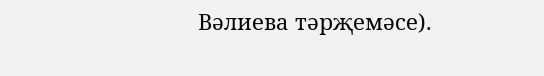Вәлиева тәрҗемәсе).